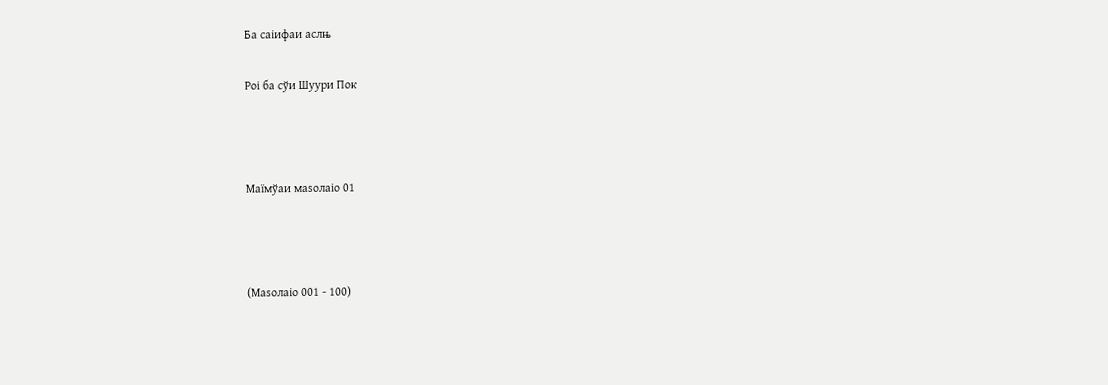Ба саіифаи аслњ

Роі ба сўи Шуури Пок



Маїмўаи маѕолаіо 01



(Маѕолаіо 001 - 100)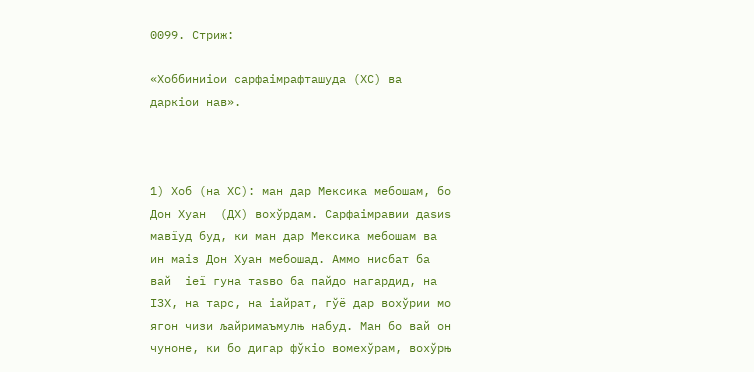0099. Стриж:

«Хоббиниіои сарфаімрафташуда (ХС) ва даркіои нав».



1) Хоб (на ХС): ман дар Мексика мебошам, бо Дон Хуан  (ДХ) вохўрдам. Сарфаімравии даѕиѕ мавїуд буд, ки ман дар Мексика мебошам ва ин маіз Дон Хуан мебошад. Аммо нисбат ба вай  іеї гуна таѕво ба пайдо нагардид, на ІЗХ, на тарс, на іайрат, гўё дар вохўрии мо ягон чизи љайримаъмулњ набуд. Ман бо вай он чуноне, ки бо дигар фўкіо вомехўрам, вохўрњ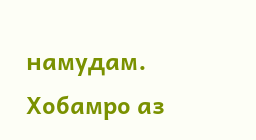намудам. Хобамро аз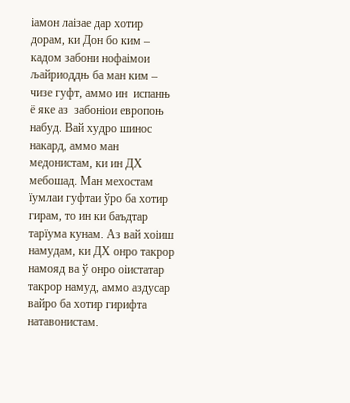іамон лаізае дар хотир дорам, ки Дон бо ким – кадом забони нофаімои  љайриоддњ ба ман ким – чизе гуфт, аммо ин  испанњ ё яке аз  забоніои европоњ набуд. Вай худро шинос накард, аммо ман медонистам, ки ин ДХ мебошад. Ман мехостам їумлаи гуфтаи ўро ба хотир гирам, то ин ки баъдтар тарїума кунам. Аз вай хоіиш намудам, ки ДХ онро такрор намояд ва ў онро оіистатар такрор намуд, аммо аздусар вайро ба хотир гирифта натавонистам.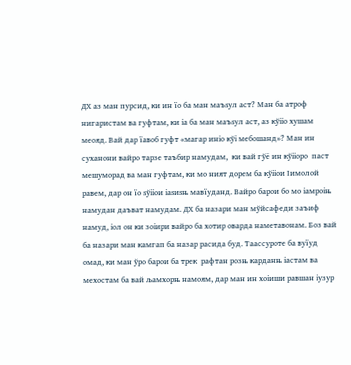ДХ аз ман пурсид, ки ин їо ба ман маъѕул аст? Ман ба атроф нигаристам ва гуфтам, ки іа ба ман маъѕул аст, аз кўііо хушам меояд. Вай дар їавоб гуфт «магар иніо кўі мебошанд»? Ман ин суханони вайро тарзе таъбир намудам,  ки вай гўё ин кўііоро  паст мешуморад ва ман гуфтам, ки мо ният дорем ба кўііои Іимолой равем, дар он їо ѕўііои іаѕиѕњ мавїуданд. Вайро барои бо мо іамроіњ намудан даъват намудам. ДХ ба назари ман мўйсафеди заъиф намуд, іол он ки зоіири вайро ба хотир оварда наметавонам. Боз вай ба назари ман камгап ба назар расида буд. Таассуроте ба вуїуд омад, ки ман ўро барои ба трек  рафтан розњ карданњ іастам ва мехостам ба вай љамхорњ намоям, дар ман ин хоіиши равшан іузур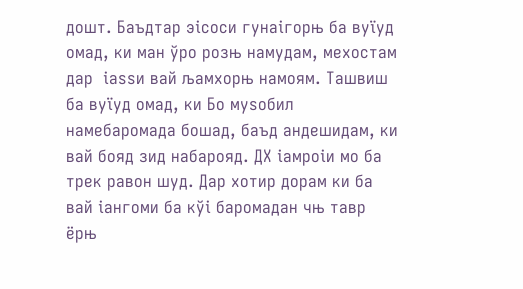дошт. Баъдтар эісоси гунаігорњ ба вуїуд омад, ки ман ўро розњ намудам, мехостам дар  іаѕѕи вай љамхорњ намоям. Ташвиш ба вуїуд омад, ки Бо муѕобил намебаромада бошад, баъд андешидам, ки вай бояд зид набарояд. ДХ іамроіи мо ба трек равон шуд. Дар хотир дорам ки ба вай іангоми ба кўі баромадан чњ тавр ёрњ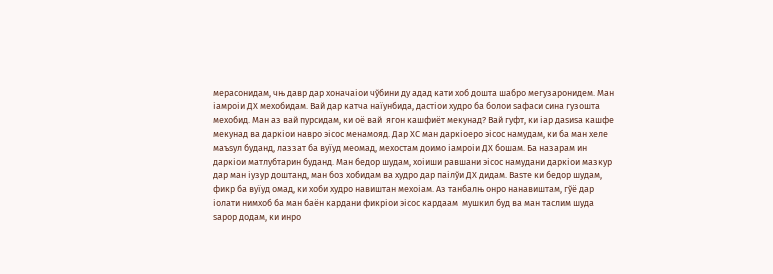мерасонидам, чњ давр дар хоначаіои чўбини ду адад кати хоб дошта шабро мегузаронидем. Ман іамроіи ДХ мехобидам. Вай дар катча наїунбида, дастіои худро ба болои ѕафаси сина гузошта мехобид. Ман аз вай пурсидам, ки оё вай  ягон кашфиёт мекунад? Вай гуфт, ки іар даѕиѕа кашфе мекунад ва даркіои навро эісос менамояд. Дар ХС ман даркіоеро эісос намудам, ки ба ман хеле маъѕул буданд, лаззат ба вуїуд меомад, мехостам доимо іамроіи ДХ бошам. Ба назарам ин даркіои матлубтарин буданд. Ман бедор шудам, хоіиши равшани эісос намудани даркіои мазкур дар ман іузур доштанд, ман боз хобидам ва худро дар паілўи ДХ дидам. Ваѕте ки бедор шудам, фикр ба вуїуд омад, ки хоби худро навиштан мехоіам. Аз танбалњ онро нанавиштам, гўё дар іолати нимхоб ба ман баён кардани фикріои эісос кардаам  мушкил буд ва ман таслим шуда ѕарор додам, ки инро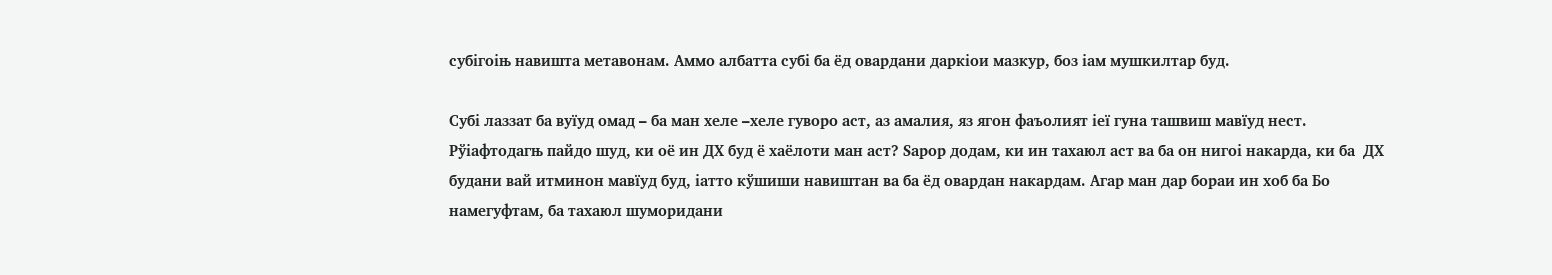субігоіњ навишта метавонам. Аммо албатта субі ба ёд овардани даркіои мазкур, боз іам мушкилтар буд.

Субі лаззат ба вуїуд омад – ба ман хеле –хеле гуворо аст, аз амалия, яз ягон фаъолият іеї гуна ташвиш мавїуд нест. Рўіафтодагњ пайдо шуд, ки оё ин ДХ буд ё хаёлоти ман аст? Ѕарор додам, ки ин тахаюл аст ва ба он нигоі накарда, ки ба  ДХ будани вай итминон мавїуд буд, іатто кўшиши навиштан ва ба ёд овардан накардам. Агар ман дар бораи ин хоб ба Бо намегуфтам, ба тахаюл шуморидани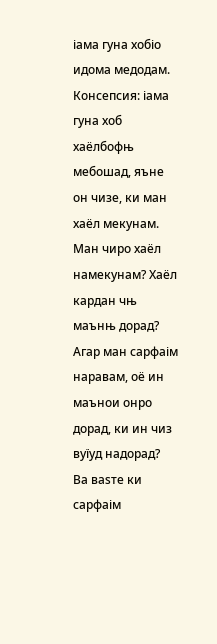іама гуна хобіо идома медодам. Консепсия: іама гуна хоб хаёлбофњ мебошад, яъне он чизе, ки ман хаёл мекунам. Ман чиро хаёл намекунам? Хаёл кардан чњ маънњ дорад? Агар ман сарфаім наравам, оё ин маънои онро дорад, ки ин чиз вуїуд надорад?  Ва ваѕте ки сарфаім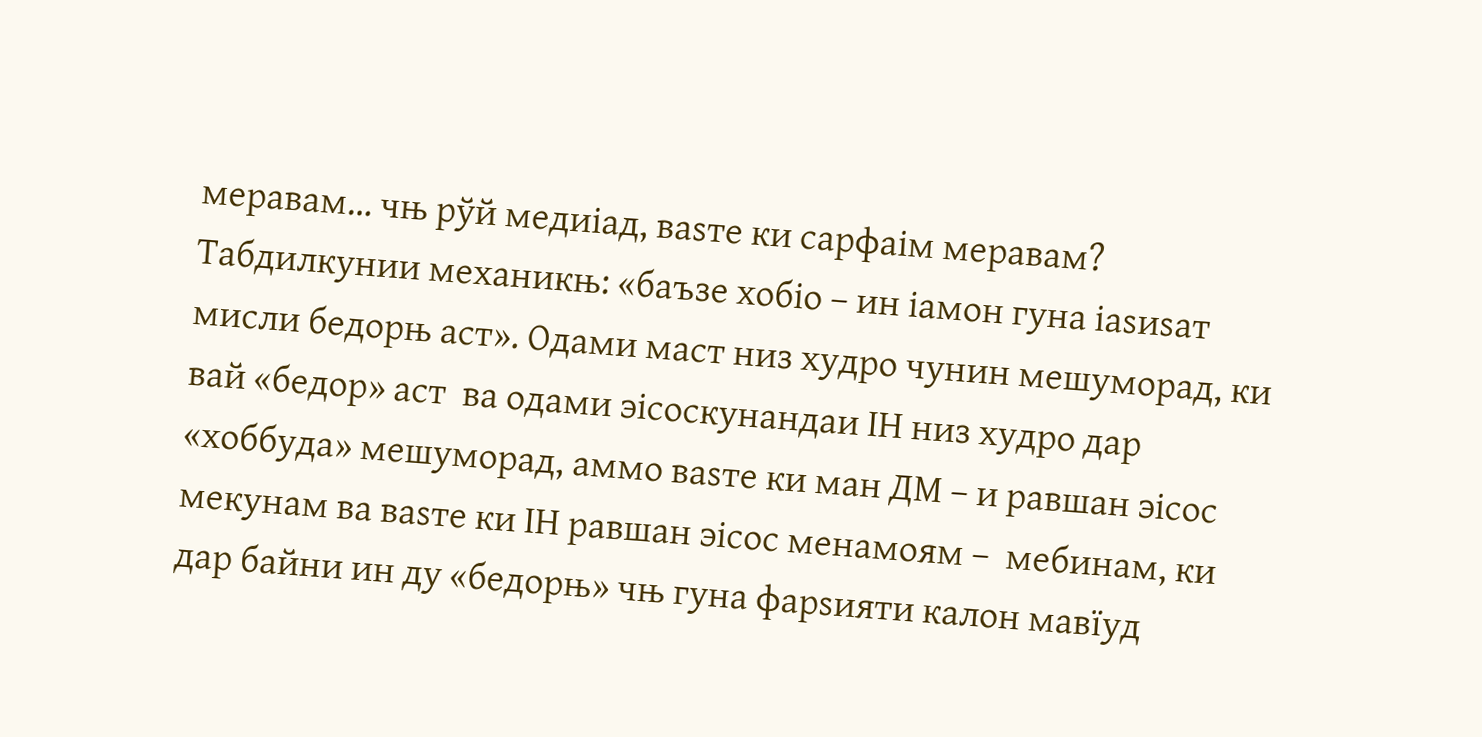меравам… чњ рўй медиіад, ваѕте ки сарфаім меравам? Табдилкунии механикњ: «баъзе хобіо – ин іамон гуна іаѕиѕат мисли бедорњ аст». Одами маст низ худро чунин мешуморад, ки вай «бедор» аст  ва одами эісоскунандаи ІН низ худро дар «хоббуда» мешуморад, аммо ваѕте ки ман ДМ – и равшан эісос мекунам ва ваѕте ки ІН равшан эісос менамоям –  мебинам, ки дар байни ин ду «бедорњ» чњ гуна фарѕияти калон мавїуд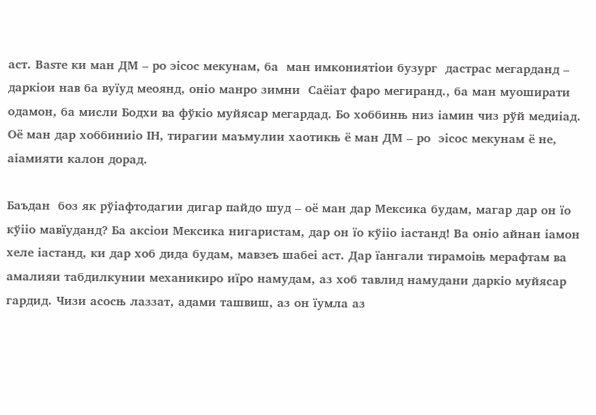аст. Ваѕте ки ман ДМ – ро эісос мекунам, ба  ман имкониятіои бузург  дастрас мегарданд – даркіои нав ба вуїуд меоянд, оніо манро зимни  Саёіат фаро мегиранд., ба ман муоширати одамон, ба мисли Бодхи ва фўкіо муйясар мегардад. Бо хоббинњ низ іамин чиз рўй медиіад. Оё ман дар хоббиниіо ІН, тирагии маъмулии хаотикњ ё ман ДМ – ро  эісос мекунам ё не,  аіамияти калон дорад.

Баъдан  боз як рўіафтодагии дигар пайдо шуд – оё ман дар Мексика будам, магар дар он їо кўііо мавїуданд? Ба аксіои Мексика нигаристам, дар он їо кўііо іастанд! Ва оніо айнан іамон хеле іастанд, ки дар хоб дида будам, мавзеъ шабеі аст. Дар їангали тирамоіњ мерафтам ва амалияи табдилкунии механикиро иїро намудам, аз хоб тавлид намудани даркіо муйясар гардид. Чизи асосњ лаззат, адами ташвиш, аз он їумла аз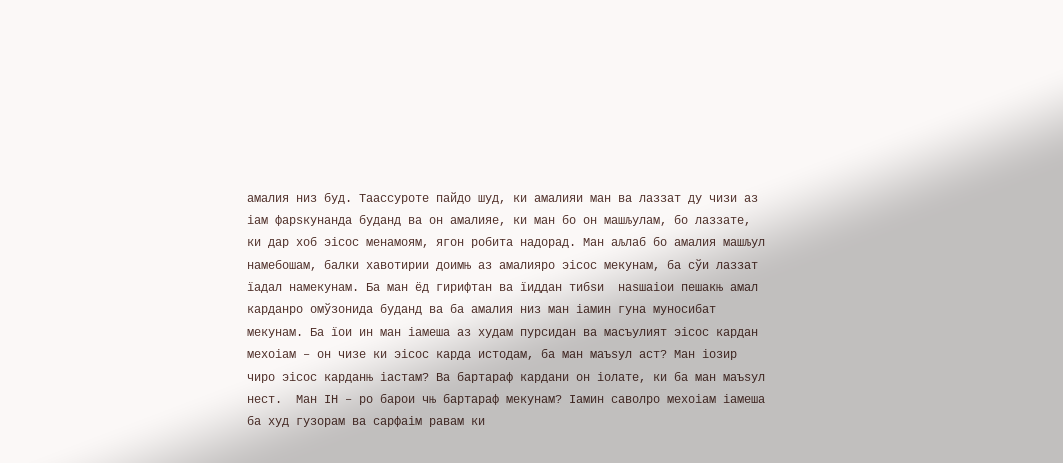амалия низ буд. Таассуроте пайдо шуд, ки амалияи ман ва лаззат ду чизи аз іам фарѕкунанда буданд ва он амалияе, ки ман бо он машљулам, бо лаззате, ки дар хоб эісос менамоям, ягон робита надорад. Ман аљлаб бо амалия машљул намебошам, балки хавотирии доимњ аз амалияро эісос мекунам, ба сўи лаззат їадал намекунам. Ба ман ёд гирифтан ва їиддан тибѕи  наѕшаіои пешакњ амал карданро омўзонида буданд ва ба амалия низ ман іамин гуна муносибат мекунам. Ба їои ин ман іамеша аз худам пурсидан ва масъулият эісос кардан мехоіам – он чизе ки эісос карда истодам, ба ман маъѕул аст? Ман іозир чиро эісос карданњ іастам? Ва бартараф кардани он іолате, ки ба ман маъѕул нест.  Ман ІН – ро барои чњ бартараф мекунам? Іамин саволро мехоіам іамеша ба худ гузорам ва сарфаім равам ки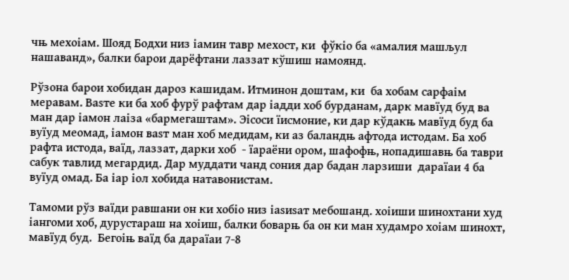чњ мехоіам. Шояд Бодхи низ іамин тавр мехост, ки  фўкіо ба «амалия машљул нашаванд», балки барои дарёфтани лаззат кўшиш намоянд.

Рўзона барои хобидан дароз кашидам. Итминон доштам, ки  ба хобам сарфаім меравам. Ваѕте ки ба хоб фурў рафтам дар іадди хоб бурданам, дарк мавїуд буд ва ман дар іамон лаіза «бармегаштам». Эісоси їисмоние, ки дар кўдакњ мавїуд буд ба вуїуд меомад, іамон ваѕт ман хоб медидам, ки аз баландњ афтода истодам. Ба хоб рафта истода, ваїд, лаззат, дарки хоб  - їараёни ором, шафофњ, нопадишавњ ба таври сабук тавлид мегардид. Дар муддати чанд сония дар бадан ларзиши  дараїаи 4 ба вуїуд омад. Ба іар іол хобида натавонистам.

Тамоми рўз ваїди равшани он ки хобіо низ іаѕиѕат мебошанд. хоіиши шинохтани худ іангоми хоб, дурустараш на хоіиш, балки боварњ ба он ки ман худамро хоіам шинохт, мавїуд буд.  Бегоіњ ваїд ба дараїаи 7-8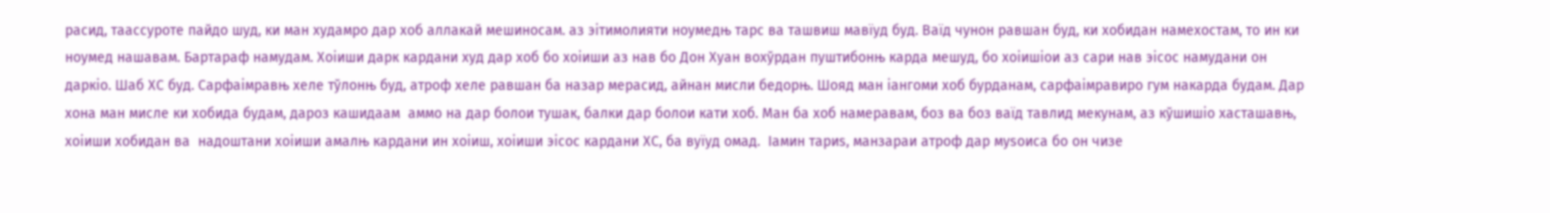расид, таассуроте пайдо шуд, ки ман худамро дар хоб аллакай мешиносам. аз эітимолияти ноумедњ тарс ва ташвиш мавїуд буд. Ваїд чунон равшан буд, ки хобидан намехостам, то ин ки ноумед нашавам. Бартараф намудам. Хоіиши дарк кардани худ дар хоб бо хоіиши аз нав бо Дон Хуан вохўрдан пуштибонњ карда мешуд, бо хоіишіои аз сари нав эісос намудани он даркіо. Шаб ХС буд. Сарфаімравњ хеле тўлонњ буд, атроф хеле равшан ба назар мерасид, айнан мисли бедорњ. Шояд ман іангоми хоб бурданам, сарфаімравиро гум накарда будам. Дар хона ман мисле ки хобида будам, дароз кашидаам  аммо на дар болои тушак, балки дар болои кати хоб. Ман ба хоб намеравам, боз ва боз ваїд тавлид мекунам, аз кўшишіо хасташавњ, хоіиши хобидан ва  надоштани хоіиши амалњ кардани ин хоіиш, хоіиши эісос кардани ХС, ба вуїуд омад.  Іамин тариѕ, манзараи атроф дар муѕоиса бо он чизе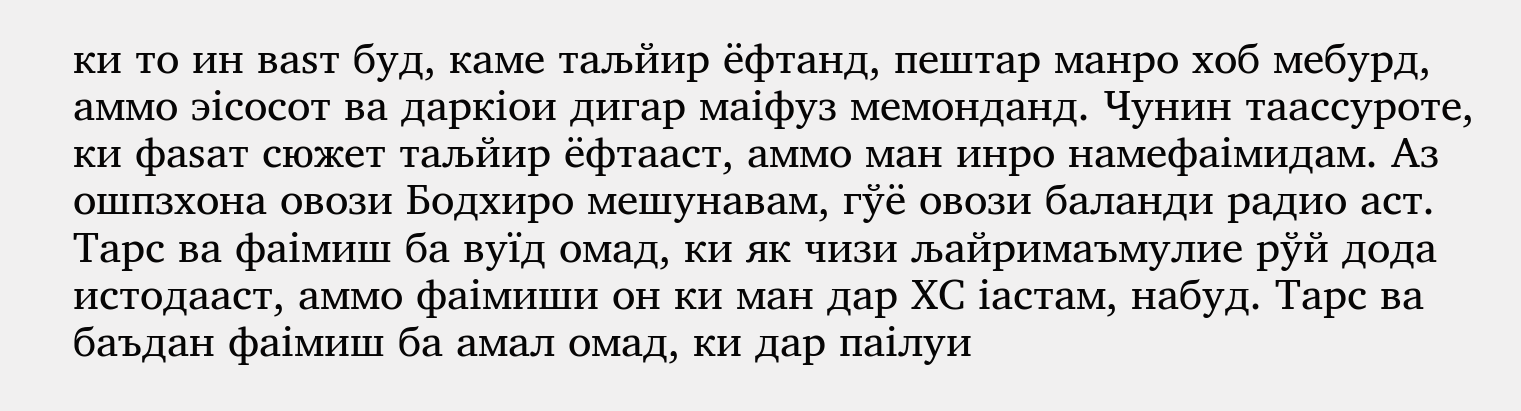ки то ин ваѕт буд, каме таљйир ёфтанд, пештар манро хоб мебурд, аммо эісосот ва даркіои дигар маіфуз мемонданд. Чунин таассуроте, ки фаѕат сюжет таљйир ёфтааст, аммо ман инро намефаімидам. Аз ошпзхона овози Бодхиро мешунавам, гўё овози баланди радио аст. Тарс ва фаімиш ба вуїд омад, ки як чизи љайримаъмулие рўй дода истодааст, аммо фаімиши он ки ман дар ХС іастам, набуд. Тарс ва баъдан фаімиш ба амал омад, ки дар паілуи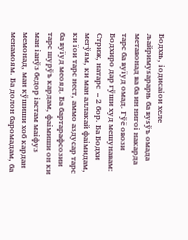Бодхњ, іодисаіои хеле љайримуѕарарњ ба вуѕўъ омада метавонад ва ба ин нигоі накарда  тарс ба вуїуд омад. Гўё овози Бодхиро дар гўши худ мешунавам: Стриж, натарс  – 2 бор. Ба Бодхи мегўям, ки ман аллакай фаімидам, ки їои тарс нест, аммо аздусар тарс ба вуїуд меояд. Ба бартарафсозии тарс шурўъ кардам, фаімиши он ки ман іанўз бедор іастам маіфуз мемонад, ман кўшиши хоб кардан менамоям. Ба долон баромадам, ба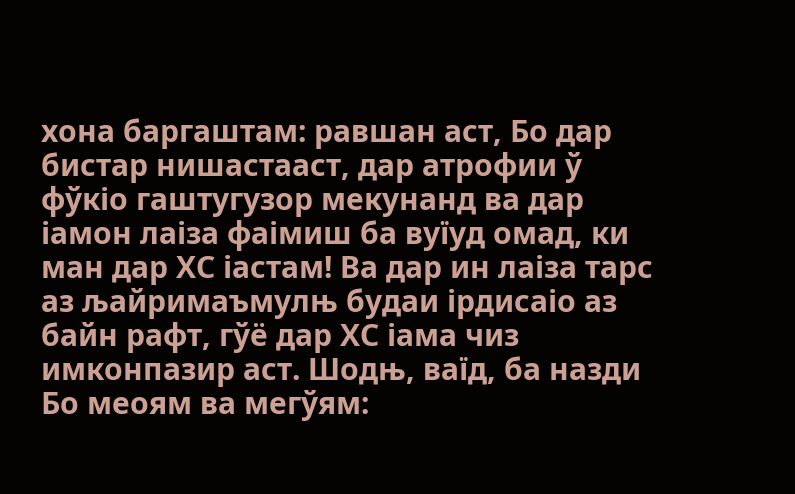хона баргаштам: равшан аст, Бо дар бистар нишастааст, дар атрофии ў  фўкіо гаштугузор мекунанд ва дар іамон лаіза фаімиш ба вуїуд омад, ки ман дар ХС іастам! Ва дар ин лаіза тарс аз љайримаъмулњ будаи ірдисаіо аз байн рафт, гўё дар ХС іама чиз имконпазир аст. Шодњ, ваїд, ба назди Бо меоям ва мегўям: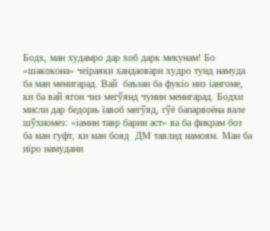Бодх, ман худамро дар хоб дарк мекунам! Бо «шакокона» чеіраяки хандаовари худро тунд намуда ба ман менигарад. Вай  баъзан ба фукіо низ іангоме, ки ба вай ягон чиз мегўянд чунин менигарад. Бодхи мисли дар бедорњ їавоб мегўяд, гўё бапарвоёна вале шўхиомез: «іамин тавр барин аст» ва ба фикрам боз ба ман гуфт, ки ман бояд  ДМ тавлид намоям. Ман ба иїро намудани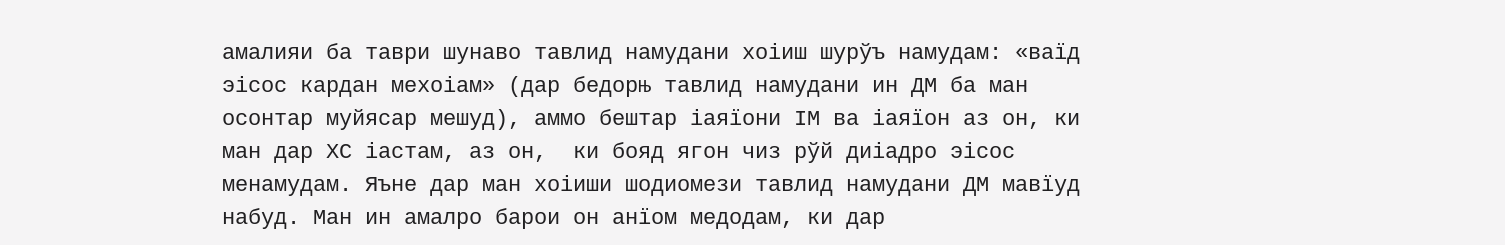амалияи ба таври шунаво тавлид намудани хоіиш шурўъ намудам: «ваїд эісос кардан мехоіам» (дар бедорњ тавлид намудани ин ДМ ба ман осонтар муйясар мешуд), аммо бештар іаяїони ІМ ва іаяїон аз он, ки ман дар ХС іастам, аз он,  ки бояд ягон чиз рўй диіадро эісос менамудам. Яъне дар ман хоіиши шодиомези тавлид намудани ДМ мавїуд набуд. Ман ин амалро барои он анїом медодам, ки дар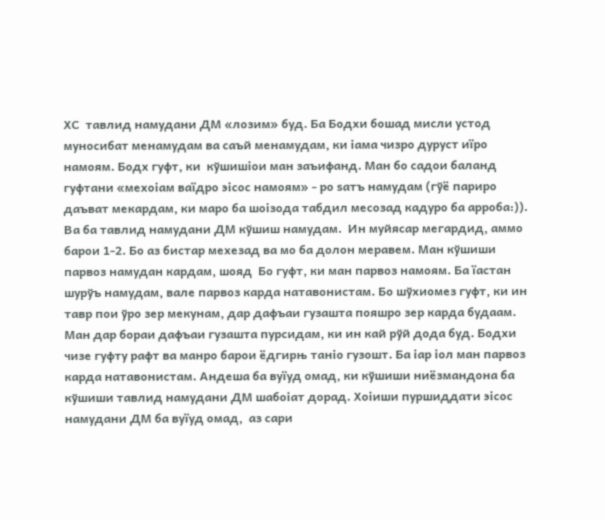ХС  тавлид намудани ДМ «лозим» буд. Ба Бодхи бошад мисли устод муносибат менамудам ва саъй менамудам, ки іама чизро дуруст иїро намоям. Бодх гуфт, ки  кўшишіои ман заъифанд. Ман бо садои баланд гуфтани «мехоіам ваїдро эісос намоям» - ро ѕатъ намудам (гўё париро даъват мекардам, ки маро ба шоізода табдил месозад кадуро ба арроба:)). Ва ба тавлид намудани ДМ кўшиш намудам.  Ин муйясар мегардид, аммо барои 1-2. Бо аз бистар мехезад ва мо ба долон меравем. Ман кўшиши  парвоз намудан кардам, шояд  Бо гуфт, ки ман парвоз намоям. Ба їастан шурўъ намудам, вале парвоз карда натавонистам. Бо шўхиомез гуфт, ки ин тавр пои ўро зер мекунам, дар дафъаи гузашта пояшро зер карда будаам. Ман дар бораи дафъаи гузашта пурсидам, ки ин кай рўй дода буд. Бодхи чизе гуфту рафт ва манро барои ёдгирњ таніо гузошт. Ба іар іол ман парвоз карда натавонистам. Андеша ба вуїуд омад, ки кўшиши ниёзмандона ба кўшиши тавлид намудани ДМ шабоіат дорад. Хоіиши пуршиддати эісос намудани ДМ ба вуїуд омад,  аз сари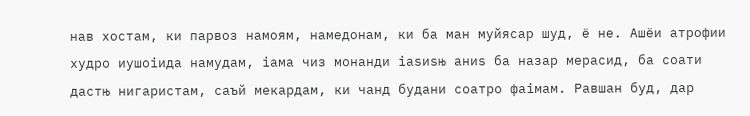нав хостам, ки парвоз намоям, намедонам, ки ба ман муйясар шуд, ё не. Ашёи атрофии худро иушоіида намудам, іама чиз монанди іаѕиѕњ аниѕ ба назар мерасид, ба соати дастњ нигаристам, саъй мекардам, ки чанд будани соатро фаімам. Равшан буд, дар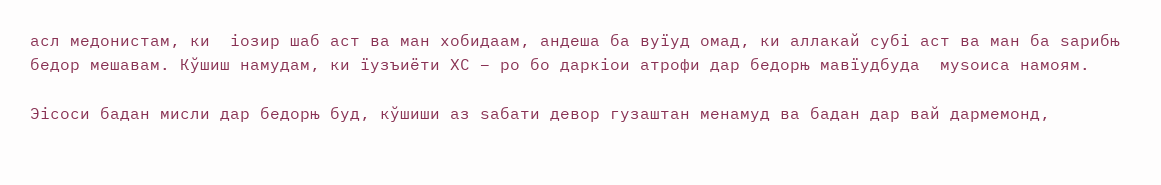асл медонистам, ки  іозир шаб аст ва ман хобидаам, андеша ба вуїуд омад, ки аллакай субі аст ва ман ба ѕарибњ бедор мешавам. Кўшиш намудам, ки їузъиёти ХС – ро бо даркіои атрофи дар бедорњ мавїудбуда  муѕоиса намоям.

Эісоси бадан мисли дар бедорњ буд, кўшиши аз ѕабати девор гузаштан менамуд ва бадан дар вай дармемонд,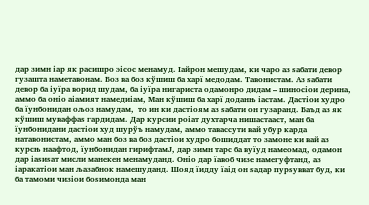дар зимн іар як расишро эісос менамуд. Іайрон мешудам, ки чаро аз ѕабати девор гузашта наметавонам. Боз ва боз кўшиш ба харї медодам. Тавонистам. Аз ѕабати девор ба іуїра ворид шудам, ба іуїра нигариста одамонро дидам – шиносіои дерина, аммо ба оніо аіамият намедиіам, Ман кўшиш ба харї доданњ іастам. Дастіои худро ба їунбонидан ољоз намудам,  то ин ки дастіоям аз ѕабати он гузаранд. Баъд аз як кўшиш муваффаѕ гардидам. Дар курсии роіат духтарча нишастааст, ман ба їунбонидани дастіои худ шурўъ намудам, аммо тавассути вай убур карда натавонистам, аммо ман боз ва боз дастіои худро бошиддат то замоне ки вай аз курсњ наафтод, їунбонидан гирифтамJ, дар зимн тарс ба вуїуд намеомад, одамон дар іаѕиѕат мисли манекен менамуданд. Оніо дар їавоб чизе намегуфтанд, аз іаракатіои ман љазабнок намешуданд. Шояд їидду їаід он ѕадар пурѕувват буд, ки ба тамоми чизіои боѕимонда ман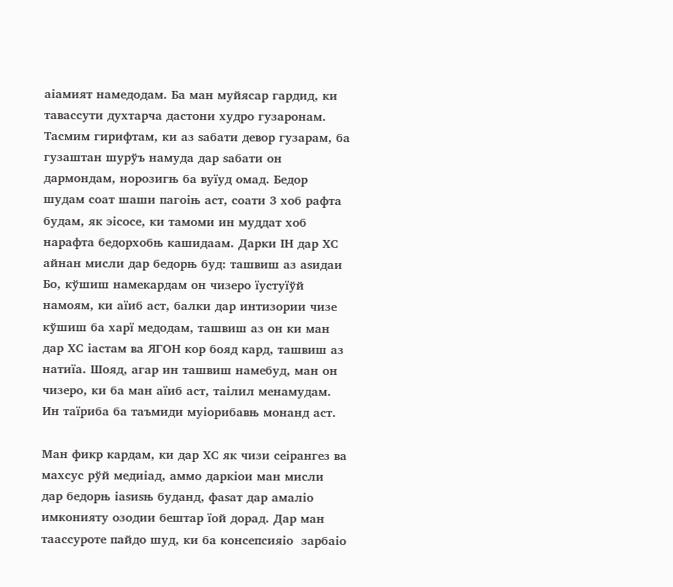аіамият намедодам. Ба ман муйясар гардид, ки тавассути духтарча дастони худро гузаронам. Тасмим гирифтам, ки аз ѕабати девор гузарам, ба гузаштан шурўъ намуда дар ѕабати он дармондам, норозигњ ба вуїуд омад. Бедор шудам соат шаши пагоіњ аст, соати 3 хоб рафта будам, як эісосе, ки тамоми ин муддат хоб нарафта бедорхобњ кашидаам. Дарки ІН дар ХС айнан мисли дар бедорњ буд: ташвиш аз аѕидаи Бо, кўшиш намекардам он чизеро їустуїўй намоям, ки аїиб аст, балки дар интизории чизе кўшиш ба харї медодам, ташвиш аз он ки ман дар ХС іастам ва ЯГОН кор бояд кард, ташвиш аз натиїа. Шояд, агар ин ташвиш намебуд, ман он чизеро, ки ба ман аїиб аст, таілил менамудам. Ин таїриба ба таъмиди муіорибавњ монанд аст.

Ман фикр кардам, ки дар ХС як чизи сеірангез ва махсус рўй медиіад, аммо даркіои ман мисли дар бедорњ іаѕиѕњ буданд, фаѕат дар амаліо имконияту озодии бештар їой дорад. Дар ман таассуроте пайдо шуд, ки ба консепсияіо  зарбаіо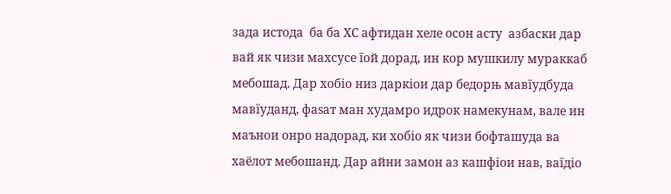зада истода  ба ба ХС афтидан хеле осон асту  азбаски дар вай як чизи махсусе їой дорад, ин кор мушкилу мураккаб мебошад. Дар хобіо низ даркіои дар бедорњ мавїудбуда мавїуданд, фаѕат ман худамро идрок намекунам, вале ин маънои онро надорад, ки хобіо як чизи бофташуда ва хаёлот мебошанд. Дар айни замон аз кашфіои нав, ваїдіо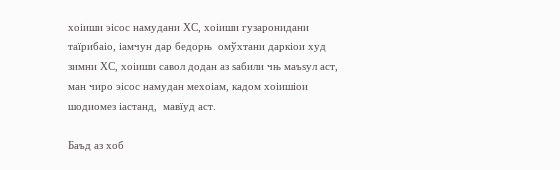хоіиши эісос намудани ХС, хоіиши гузаронидани таїрибаіо, іамчун дар бедорњ  омўхтани даркіои худ зимни ХС, хоіиши савол додан аз ѕабили чњ маъѕул аст, ман чиро эісос намудан мехоіам, кадом хоіишіои шодиомез іастанд,  мавїуд аст.

Баъд аз хоб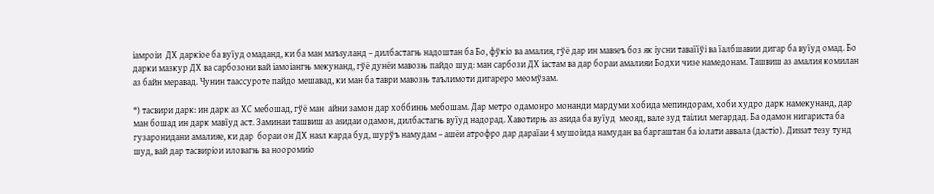іамроіи  ДХ даркіое ба вуїуд омаданд, ки ба ман маъѕуланд – дилбастагњ надоштан ба Бо, фўкіо ва амалия, гўё дар ин мавѕеъ боз як іусни таваїїўі ва їалбшавии дигар ба вуїуд омад. Бо дарки мазкур ДХ ва сарбозони вай іамоіангњ мекунанд, гўё дунёи мавозњ пайдо шуд: ман сарбози ДХ іастам ва дар бораи амалияи Бодхи чизе намедонам. Ташвиш аз амалия комилан аз байн меравад. Чунин таассуроте пайдо мешавад, ки ман ба таври мавозњ таълимоти дигареро меомўзам.

*) тасвири дарк: ин дарк аз ХС мебошад, гўё ман  айни замон дар хоббинњ мебошам. Дар метро одамонро монанди мардуми хобида мепиндорам, хоби худро дарк намекунанд, дар ман бошад ин дарк мавїуд аст. Заминаи ташвиш аз аѕидаи одамон, дилбастагњ вуїуд надорад. Хавотирњ аз аѕида ба вуїуд  меояд, вале зуд таілил мегардад. Ба одамон нигариста ба гузаронидани амалияе, ки дар  бораи он ДХ наѕл карда буд, шурўъ намудам – ашёи атрофро дар дараїаи 4 мушоіида намудан ва баргаштан ба іолати аввала (дастіо). Диѕѕат тезу тунд шуд, вай дар тасвиріои иловагњ ва нооромиіо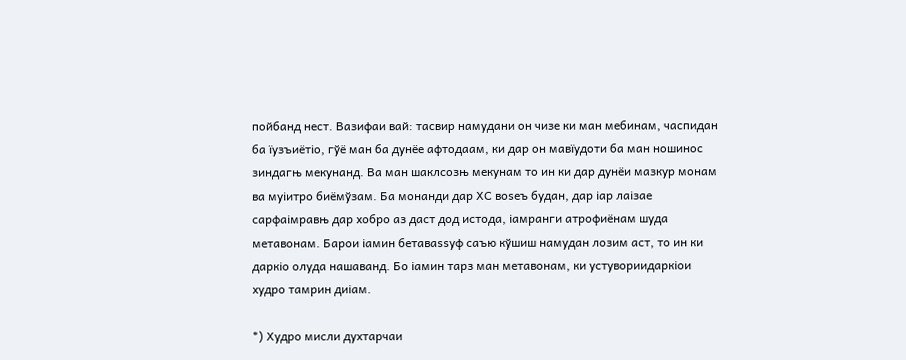пойбанд нест. Вазифаи вай: тасвир намудани он чизе ки ман мебинам, часпидан ба їузъиётіо, гўё ман ба дунёе афтодаам, ки дар он мавїудоти ба ман ношинос зиндагњ мекунанд. Ва ман шаклсозњ мекунам то ин ки дар дунёи мазкур монам ва муіитро биёмўзам. Ба монанди дар ХС воѕеъ будан, дар іар лаізае сарфаімравњ дар хобро аз даст дод истода, іамранги атрофиёнам шуда метавонам. Барои іамин бетаваѕѕуф саъю кўшиш намудан лозим аст, то ин ки даркіо олуда нашаванд. Бо іамин тарз ман метавонам, ки устувориидаркіои худро тамрин диіам.

*) Худро мисли духтарчаи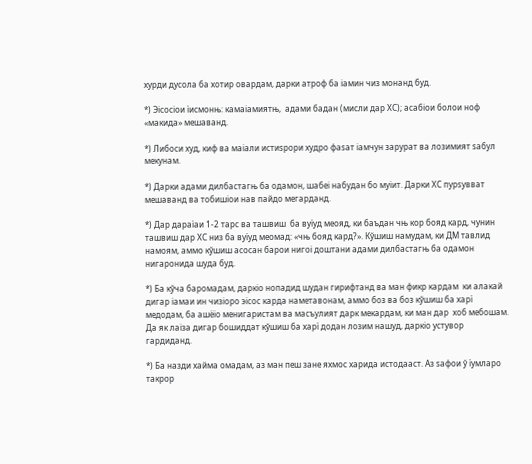хурди дусола ба хотир овардам, дарки атроф ба іамин чиз монанд буд.

*) Эісосіои їисмонњ: камаіамиятњ,  адами бадан (мисли дар ХС); асабіои болои ноф «макида» мешаванд.

*) Либоси худ, киф ва маіали истиѕрори худро фаѕат іамчун зарурат ва лозимият ѕабул мекунам.

*) Дарки адами дилбастагњ ба одамон, шабеі набудан бо муіит. Дарки ХС пурѕувват мешаванд ва тобишіои нав пайдо мегарданд.

*) Дар дараїаи 1-2 тарс ва ташвиш  ба вуїуд меояд, ки баъдан чњ кор бояд кард, чунин ташвиш дар ХС низ ба вуїуд меомад: «чњ бояд кард?». Кўшиш намудам, ки ДМ тавлид намоям, аммо кўшиш асосан барои нигоі доштани адами дилбастагњ ба одамон нигаронида шуда буд.

*) Ба кўча баромадам, даркіо нопадид шудан гирифтанд ва ман фикр кардам  ки алакай дигар іамаи ин чизіоро эісос карда наметавонам, аммо боз ва боз кўшиш ба харї медодам, ба ашёіо менигаристам ва масъулият дарк мекардам, ки ман дар  хоб мебошам. Да як лаіза дигар бошиддат кўшиш ба харї додан лозим нашуд, даркіо устувор гардиданд.

*) Ба назди хайма омадам, аз ман пеш зане яхмос харида истодааст. Аз ѕафои ў їумларо такрор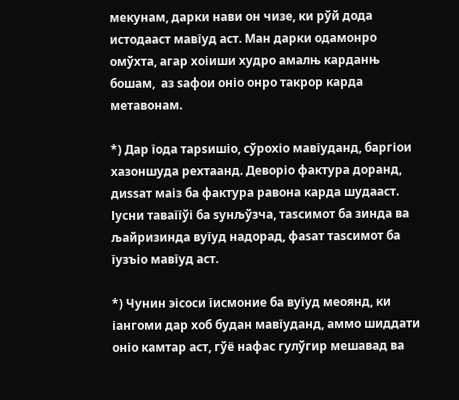мекунам, дарки нави он чизе, ки рўй дода истодааст мавїуд аст. Ман дарки одамонро омўхта, агар хоіиши худро амалњ карданњ бошам,  аз ѕафои оніо онро такрор карда метавонам.

*) Дар їода тарѕишіо, сўрохіо мавїуданд, баргіои хазоншуда рехтаанд. Деворіо фактура доранд, диѕѕат маіз ба фактура равона карда шудааст. Іусни таваїїўі ба ѕунљўзча, таѕсимот ба зинда ва љайризинда вуїуд надорад, фаѕат таѕсимот ба їузъіо мавїуд аст.

*) Чунин эісоси їисмоние ба вуїуд меоянд, ки іангоми дар хоб будан мавїуданд, аммо шиддати оніо камтар аст, гўё нафас гулўгир мешавад ва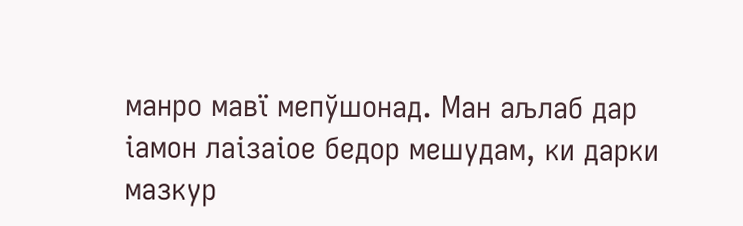манро мавї мепўшонад. Ман аљлаб дар іамон лаізаіое бедор мешудам, ки дарки мазкур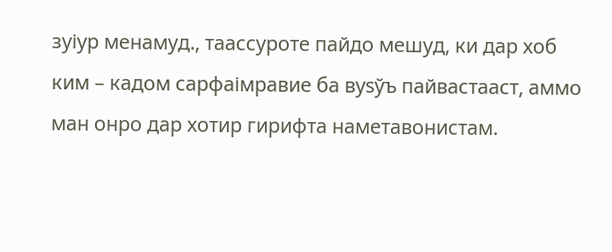зуіур менамуд., таассуроте пайдо мешуд, ки дар хоб ким – кадом сарфаімравие ба вуѕўъ пайвастааст, аммо ман онро дар хотир гирифта наметавонистам.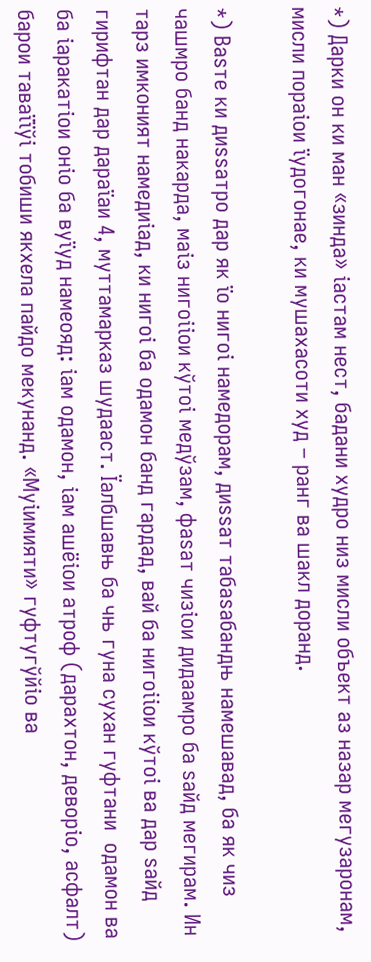*) Дарки он ки ман «зинда» іастам нест, бадани худро низ мисли объект аз назар мегузаронам, мисли пораіои їудогонае, ки мушахасоти худ – ранг ва шакл доранд.

*) Ваѕте ки диѕѕатро дар як їо нигоі намедорам, диѕѕат табаѕабандњ намешавад, ба як чиз чашмро банд накарда, маіз нигоііои кўтоі медўзам, фаѕат чизіои дидаамро ба ѕайд мегирам. Ин тарз имконият намедиіад, ки нигоі ба одамон банд гардад, вай ба нигоііои кўтоі ва дар ѕайд гирифтан дар дараїаи 4, муттамарказ шудааст. Їалбшавњ ба чњ гуна сухан гуфтани  одамон ва ба іаракатіои оніо ба вуїуд намеояд: іам одамон, іам ашёіои атроф (дарахтон, деворіо, асфалт) барои таваїїўі тобиши якхела пайдо мекунанд. «Муіимияти» гуфтугўйіо ва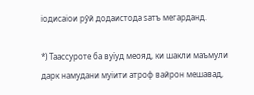іодисаіои рўй додаистода ѕатъ мегарданд.

*) Таассуроте ба вуїуд меояд, ки шакли маъмули дарк намудани муіити атроф вайрон мешавад,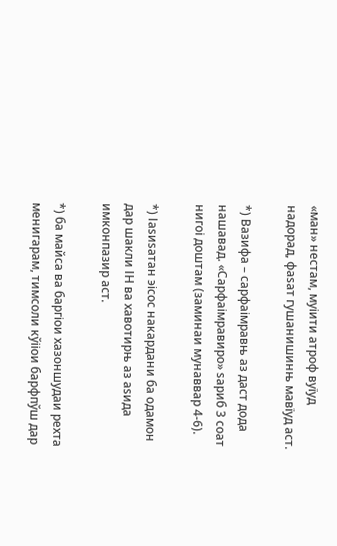«ман» нестам, муіити атроф вуїуд надорад, фаѕат гушанишинњ мавїуд аст.

*) Вазифа – сарфаімравњ аз даст дода нашавад. «Сарфаімравиро» ѕариб 3 соат нигоі доштам (заминаи мунаввар 4-6).

*) Іаѕиѕатан эісос накардани ба одамон дар шакли ІН ва хавотирњ аз аѕида имконпазир аст.

*) ба майса ва баргіои хазоншудаи рехта менигарам, тимсоли кўііои барфпўш дар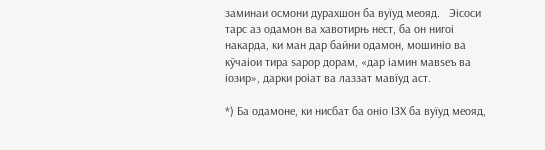заминаи осмони дурахшон ба вуїуд меояд.   Эісоси тарс аз одамон ва хавотирњ нест, ба он нигоі накарда, ки ман дар байни одамон, мошиніо ва кўчаіои тира ѕарор дорам, «дар іамин мавѕеъ ва іозир», дарки роіат ва лаззат мавїуд аст.

*) Ба одамоне, ки нисбат ба оніо ІЗХ ба вуїуд меояд,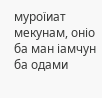муроїиат мекунам, оніо ба ман іамчун ба одами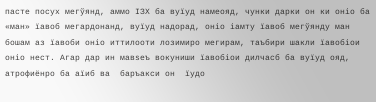пасте посух мегўянд, аммо ІЗХ ба вуїуд намеояд, чунки дарки он ки оніо ба «ман» їавоб мегардонанд, вуїуд надорад, оніо іамту їавоб мегўянду ман бошам аз їавоби оніо иттилооти лозимиро мегирам, таъбири шакли їавобіои оніо нест. Агар дар ин мавѕеъ вокуниши їавобіои дилчасб ба вуїуд ояд, атрофиёнро ба аїиб ва  баръакси он  їудо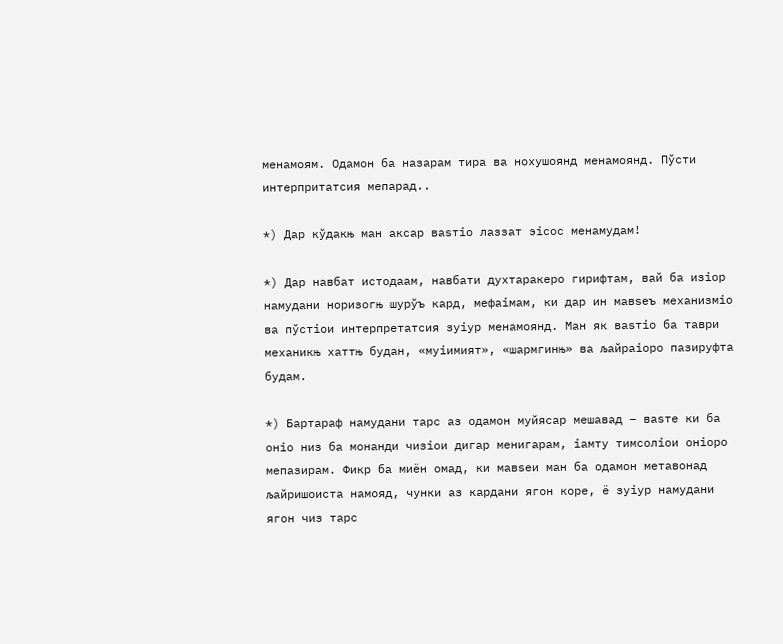менамоям. Одамон ба назарам тира ва нохушоянд менамоянд. Пўсти интерпритатсия мепарад..

*) Дар кўдакњ ман аксар ваѕтіо лаззат эісос менамудам!

*) Дар навбат истодаам, навбати духтаракеро гирифтам, вай ба изіор намудани норизогњ шурўъ кард, мефаімам, ки дар ин мавѕеъ механизміо ва пўстіои интерпретатсия зуіур менамоянд. Ман як ваѕтіо ба таври механикњ хаттњ будан, «муіимият», «шармгинњ» ва љайраіоро пазируфта будам.

*) Бартараф намудани тарс аз одамон муйясар мешавад – ваѕте ки ба оніо низ ба монанди чизіои дигар менигарам, іамту тимсоліои оніоро мепазирам. Фикр ба миён омад, ки мавѕеи ман ба одамон метавонад љайришоиста намояд, чунки аз кардани ягон коре, ё зуіур намудани ягон чиз тарс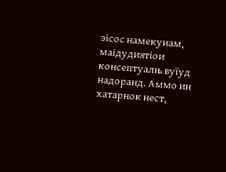эісос намекунам, маідудиятіои консептуалњ вуїуд надоранд. Аммо ин хатарнок нест,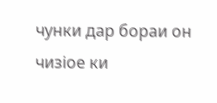чунки дар бораи он чизіое ки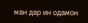ман дар ин одамон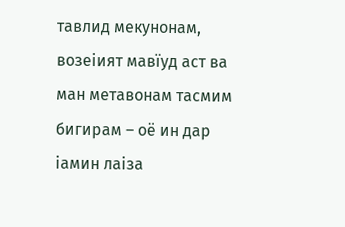тавлид мекунонам, возеіият мавїуд аст ва ман метавонам тасмим бигирам – оё ин дар іамин лаіза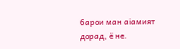барои ман аіамият дорад, ё не.